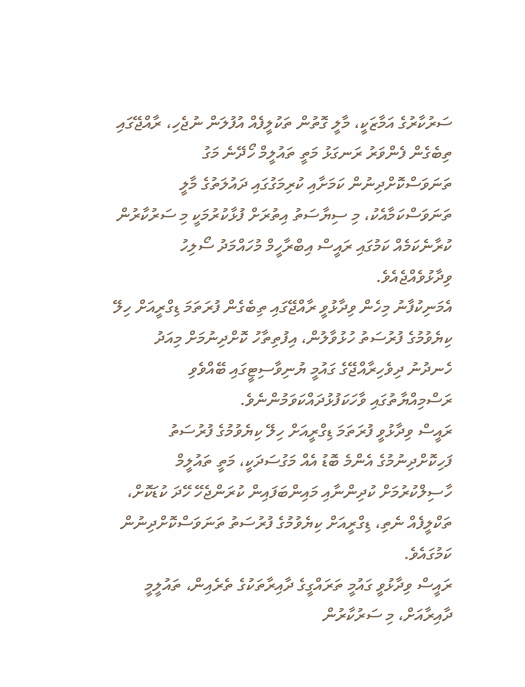ސަރުކާރުގެ އަމާޒަކީ، މާލީ ގޮތުން ތަކުލީފެއް އުފުލަން ނުޖެހި، ރާއްޖޭގައި ތިބެގެން ފެންވަރު ރަނގަޅު މަތީ ތައުލީމް ހޯދޭނެ މަގު ތަނަވަސްކޮށްދިނުން ކަމަށާއި ކުރިމަގުގައި ދައުލަތުގެ މާލީ ތަނަވަސްކަމާއެކު، މި ސިޔާސަތު އިތުރަށް ފުޅާކުރުމަކީ މި ސަރުކާރުން ކުރާނެކަމެއް ކަމުގައި ރައީސް އިބްރާހީމް މުހައްމަދު ސޯލިހު ވިދާޅުވެއްޖެއެވެ.
އެމަނިކުފާނު މިހެން ވިދާޅުވީ ރާއްޖޭގައި ތިބެގެން ފުރަތަމަ ޑިގްރީއަށް ހިލޭ ކިޔެވުމުގެ ފުރުސަތު ހުޅުވާލުން، އިފުތިތާހު ކޮށްދިނުމަށް މިއަދު ހެނދުނު ދިވެހިރާއްޖޭގެ ގައުމީ ޔުނިވާސިޓީގައި ބޭއްވެވި ރަސްމިއްޔާތުގައި ވާހަކަފުޅުދައްކަވަމުންނެވެ.
ރައީސް ވިދާޅުވީ ފުރަތަމަ ޑިގްރީއަށް ހިލޭ ކިޔެވުމުގެ ފުރުސަތު ފަހިކޮށްދިނުމުގެ އެންމެ ބޮޑު އެއް މަގުސަދަކީ، މަތީ ތައުލީމް ހާސިލްކުރުމަށް ކުދިންނާއި މައިންބަފައިން ކުރަންޖެހޭ ހޭދަ ކުޑަކޮށް، ތަކްލީފެއް ނެތި، ޑިގްރީއަށް ކިޔެވުމުގެ ފުރުސަތު ތަނަވަސްކޮށްދިނުން ކަމުގައެވެ.
ރައީސް ވިދާޅުވީ ގައުމީ ތަރައްގީގެ ދާއިރާތަކުގެ ތެރެއިން، ތައުލީމީ ދާއިރާއަށް، މި ސަރުކާރުން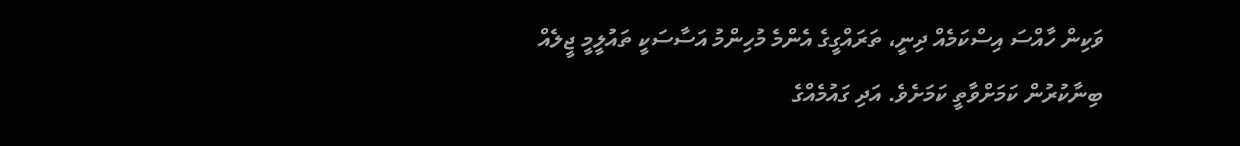ވަކިން ހާއްސަ އިސްކަމެއް ދިނީ، ތަރައްގީގެ އެންމެ މުހިންމު އަސާސަކީ ތައުލީމީ ޖީލެއް ބިނާކުރުން ކަމަށްވާތީ ކަމަށެވެ. އަދި ގައުމެއްގެ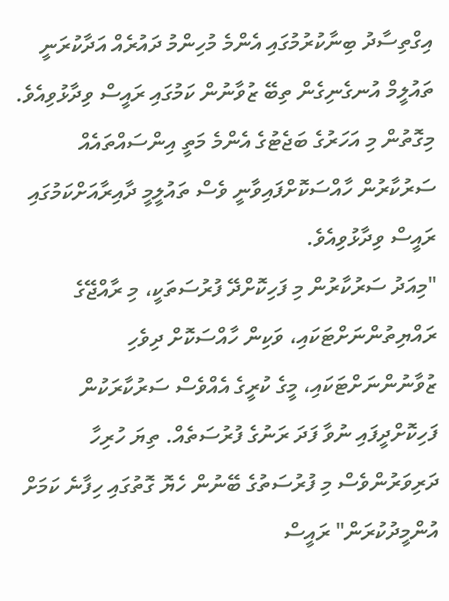އިގްތިސާދު ބިނާކުރުމުގައި އެންމެ މުހިންމު ދައުރެއް އަދާކުރަނީ ތައުލީމް އުނގެނިގެން ތިބޭ ޒުވާނުން ކަމުގައި ރައީސް ވިދާޅުވިއެވެ.
މިގޮތުން މި އަހަރުގެ ބަޖެޓުގެ އެންމެ މަތީ އިންސައްތައެއް ސަރުކާރުން ހާއްސަކޮށްފައިވާނީ ވެސް ތައުލީމީ ދާއިރާއަށްކަމުގައި ރައީސް ވިދާޅުވިއެވެ.
"މިއަދު ސަރުކާރުން މި ފަހިކޮށްދޭ ފުރުސަތަކީ، މި ރާއްޖޭގެ ރައްޔިތުންނަށްޓަކައި، ވަކިން ހާއްސަކޮށް ދިވެހި ޒުވާނުންނަށްޓަކައި، މީގެ ކުރީގެ އެއްވެސް ސަރުކާރަކުން ފަހިކޮށްދީފައި ނުވާ ފަދަ ރަނުގެ ފުރުސަތެއް. ތިޔަ ހުރިހާ ދަރިވަރުންވެސް މި ފުރުސަތުގެ ބޭނުން ހެޔޮ ގޮތުގައި ހިފާނެ ކަމަށް އުންމީދުކުރަން" ރައީސް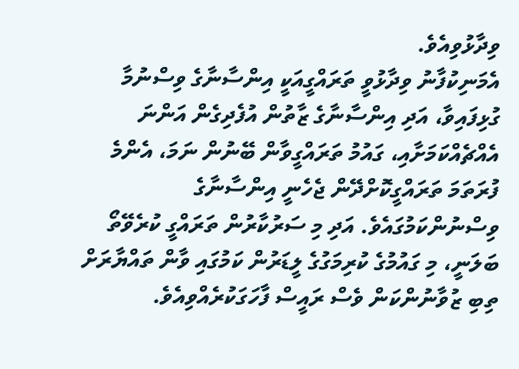ވިދާޅުވިއެވެ.
އެމަނިކުފާނު ވިދާޅުވީ ތަރައްގީއަކީ އިންސާނާގެ ވިސްނުމާ ގުޅިފައިވާ، އަދި އިންސާނާގެ ޒާތުން އުފެދިގެން އަންނަ އެއްޗެއްކަމަށާއި، ގައުމު ތަރައްގީވާން ބޭނުން ނަމަ، އެންމެ ފުރަތަމަ ތަރައްގީކޮށްދޭން ޖެހެނީ އިންސާނާގެ ވިސްނުންކަމުގައެވެ. އަދި މި ސަރުކާރުން ތަރައްގީ ކުރެވޭތޯ ބަލަނީ، މި ގައުމުގެ ކުރިމަގުގެ ލީޑަރުން ކަމުގައި ވާން ތައްޔާރަށް ތިބި ޒުވާނުންކަން ވެސް ރައީސް ފާހަގަކުރެއްވިއެވެ.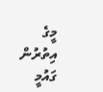މީގެ އިތުރުން ގައުމީ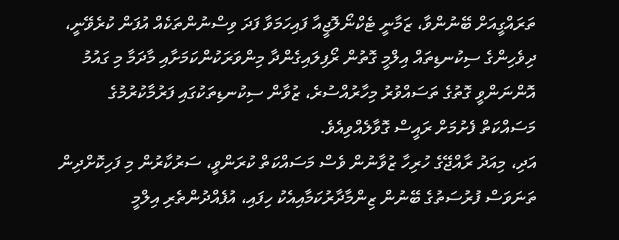ތަރައްގީއަށް ބޭނުންވާ، ޒަމާނީ ޓެކްނޯލޮޖީއާ ފައިހަމަވާ ފަދަ ވިސްނުންތަކެއް އުފަން ކުރެވޭނީ، ދިވެހިންގެ ސިކުނޑިތައް އިލްމީ ގޮތުން ރޯފިލައިގެންދާ މިންވަރަކުންކަމަށާއި މާދަމާ މި ގައުމު އޮންނަންވީ ގޮތުގެ ތަސައްވުރު މިހާރުއްސުރެ، ޒުވާން ސިކުނޑިތަކުގައި ފަރުމާކުރުމުގެ މަސައްކަތް ފެށުމަށް ރައީސް ގޮވާލެއްވިއެވެ.
އަދި، މިއަދު ރާއްޖޭގެ ހުރިހާ ޒުވާނުން ވެސް މަސައްކަތް ކުރަންވީ، ސަރުކާރުން މި ފަހިކޮށްދިން ތަނަވަސް ފުރުސަތުގެ ބޭނުން ޒިންމާދާރުކަމާއިއެކު ހިފައި، އުފެއްދުންތެރި އިލްމީ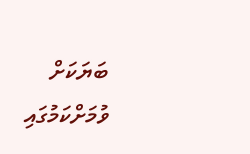ބަޔަކަށް ވުމަށްކަމުގައި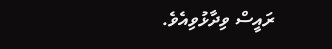ރައީސް ވިދާޅުވިއެވެ.